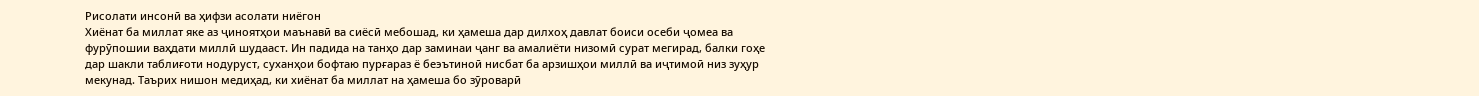Рисолати инсонӣ ва ҳифзи асолати ниёгон
Хиёнат ба миллат яке аз ҷиноятҳои маънавӣ ва сиёсӣ мебошад, ки ҳамеша дар дилхоҳ давлат боиси осеби ҷомеа ва фурӯпошии ваҳдати миллӣ шудааст. Ин падида на танҳо дар заминаи ҷанг ва амалиёти низомӣ сурат мегирад, балки гоҳе дар шакли таблиғоти нодуруст, суханҳои бофтаю пурғараз ё беэътиноӣ нисбат ба арзишҳои миллӣ ва иҷтимоӣ низ зуҳур мекунад. Таърих нишон медиҳад, ки хиёнат ба миллат на ҳамеша бо зӯроварӣ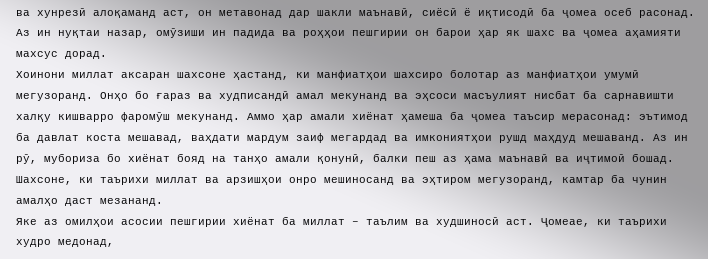ва хунрезӣ алоқаманд аст, он метавонад дар шакли маънавӣ, сиёсӣ ё иқтисодӣ ба ҷомеа осеб расонад. Аз ин нуқтаи назар, омӯзиши ин падида ва роҳҳои пешгирии он барои ҳар як шахс ва ҷомеа аҳамияти махсус дорад.
Хоинони миллат аксаран шахсоне ҳастанд, ки манфиатҳои шахсиро болотар аз манфиатҳои умумӣ мегузоранд. Онҳо бо ғараз ва худписандӣ амал мекунанд ва эҳсоси масъулият нисбат ба сарнавишти халқу кишварро фаромӯш мекунанд. Аммо ҳар амали хиёнат ҳамеша ба ҷомеа таъсир мерасонад: эътимод ба давлат коста мешавад, ваҳдати мардум заиф мегардад ва имкониятҳои рушд маҳдуд мешаванд. Аз ин рӯ, мубориза бо хиёнат бояд на танҳо амали қонунӣ, балки пеш аз ҳама маънавӣ ва иҷтимоӣ бошад. Шахсоне, ки таърихи миллат ва арзишҳои онро мешиносанд ва эҳтиром мегузоранд, камтар ба чунин амалҳо даст мезананд.
Яке аз омилҳои асосии пешгирии хиёнат ба миллат – таълим ва худшиносӣ аст. Ҷомеае, ки таърихи худро медонад,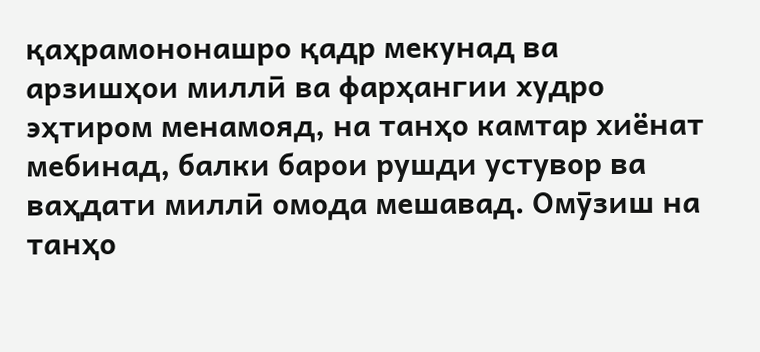қаҳрамононашро қадр мекунад ва арзишҳои миллӣ ва фарҳангии худро эҳтиром менамояд, на танҳо камтар хиёнат мебинад, балки барои рушди устувор ва ваҳдати миллӣ омода мешавад. Омӯзиш на танҳо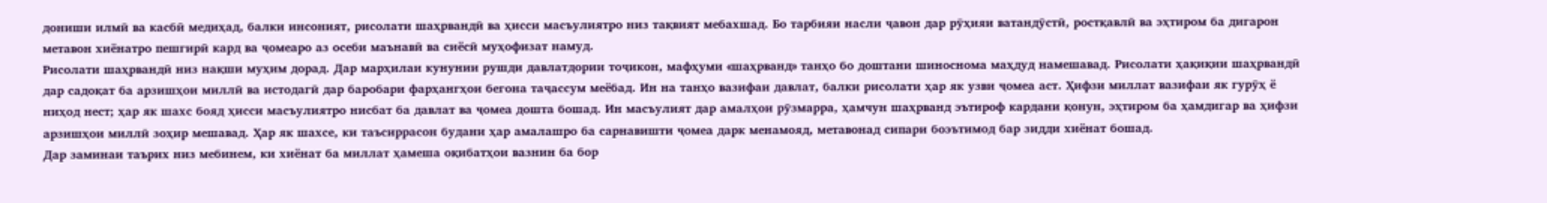дониши илмӣ ва касбӣ медиҳад, балки инсоният, рисолати шаҳрвандӣ ва ҳисси масъулиятро низ тақвият мебахшад. Бо тарбияи насли ҷавон дар рӯҳияи ватандӯстӣ, ростқавлӣ ва эҳтиром ба дигарон метавон хиёнатро пешгирӣ кард ва ҷомеаро аз осеби маънавӣ ва сиёсӣ муҳофизат намуд.
Рисолати шаҳрвандӣ низ нақши муҳим дорад. Дар марҳилаи кунунии рушди давлатдории тоҷикон, мафҳуми «шаҳрванд» танҳо бо доштани шиноснома маҳдуд намешавад. Рисолати ҳақиқии шаҳрвандӣ дар садоқат ба арзишҳои миллӣ ва истодагӣ дар баробари фарҳангҳои бегона таҷассум меёбад. Ин на танҳо вазифаи давлат, балки рисолати ҳар як узви ҷомеа аст. Ҳифзи миллат вазифаи як гурӯҳ ё ниҳод нест; ҳар як шахс бояд ҳисси масъулиятро нисбат ба давлат ва ҷомеа дошта бошад. Ин масъулият дар амалҳои рӯзмарра, ҳамчун шаҳрванд эътироф кардани қонун, эҳтиром ба ҳамдигар ва ҳифзи арзишҳои миллӣ зоҳир мешавад. Ҳар як шахсе, ки таъсиррасон будани ҳар амалашро ба сарнавишти ҷомеа дарк менамояд, метавонад сипари боэътимод бар зидди хиёнат бошад.
Дар заминаи таърих низ мебинем, ки хиёнат ба миллат ҳамеша оқибатҳои вазнин ба бор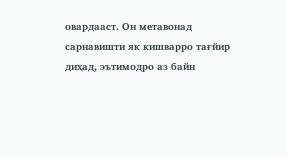овардааст. Он метавонад сарнавишти як кишварро тағйир диҳад, эътимодро аз байн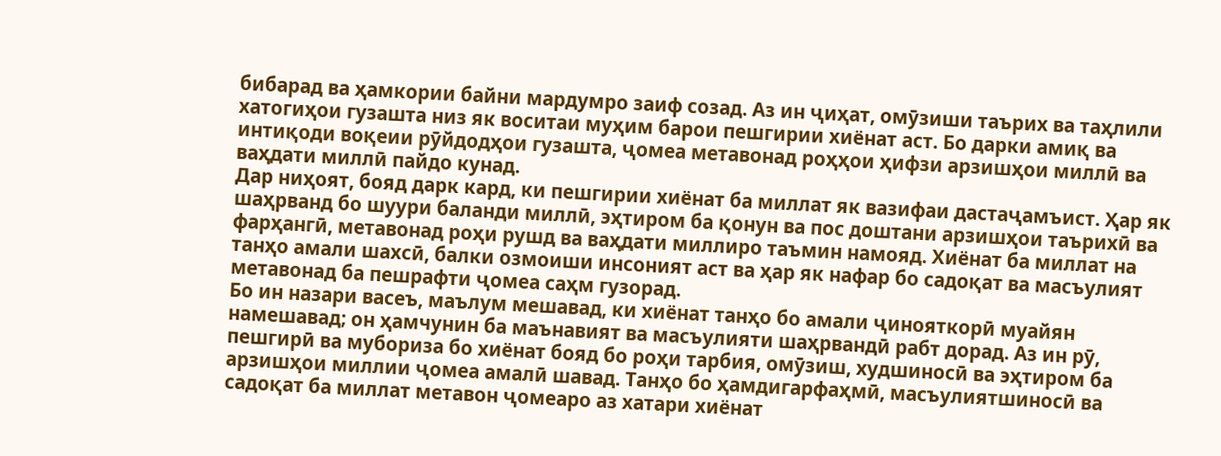бибарад ва ҳамкории байни мардумро заиф созад. Аз ин ҷиҳат, омӯзиши таърих ва таҳлили хатогиҳои гузашта низ як воситаи муҳим барои пешгирии хиёнат аст. Бо дарки амиқ ва интиқоди воқеии рӯйдодҳои гузашта, ҷомеа метавонад роҳҳои ҳифзи арзишҳои миллӣ ва ваҳдати миллӣ пайдо кунад.
Дар ниҳоят, бояд дарк кард, ки пешгирии хиёнат ба миллат як вазифаи дастаҷамъист. Ҳар як шаҳрванд бо шуури баланди миллӣ, эҳтиром ба қонун ва пос доштани арзишҳои таърихӣ ва фарҳангӣ, метавонад роҳи рушд ва ваҳдати миллиро таъмин намояд. Хиёнат ба миллат на танҳо амали шахсӣ, балки озмоиши инсоният аст ва ҳар як нафар бо садоқат ва масъулият метавонад ба пешрафти ҷомеа саҳм гузорад.
Бо ин назари васеъ, маълум мешавад, ки хиёнат танҳо бо амали ҷинояткорӣ муайян намешавад; он ҳамчунин ба маънавият ва масъулияти шаҳрвандӣ рабт дорад. Аз ин рӯ, пешгирӣ ва мубориза бо хиёнат бояд бо роҳи тарбия, омӯзиш, худшиносӣ ва эҳтиром ба арзишҳои миллии ҷомеа амалӣ шавад. Танҳо бо ҳамдигарфаҳмӣ, масъулиятшиносӣ ва садоқат ба миллат метавон ҷомеаро аз хатари хиёнат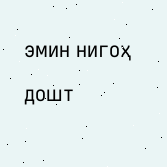эмин нигоҳ дошт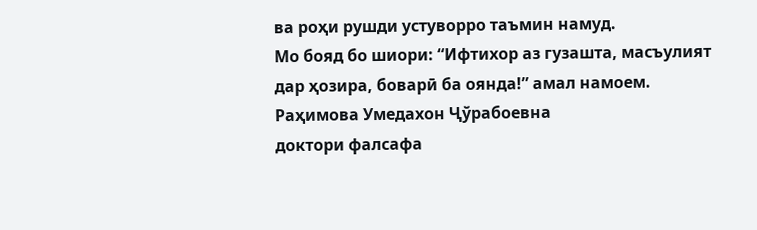ва роҳи рушди устуворро таъмин намуд.
Мо бояд бо шиори: “Ифтихор аз гузашта, масъулият дар ҳозира, боварӣ ба оянда!” амал намоем.
Раҳимова Умедахон Ҷўрабоевна
доктори фалсафа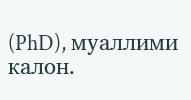(PhD), муаллими калон.